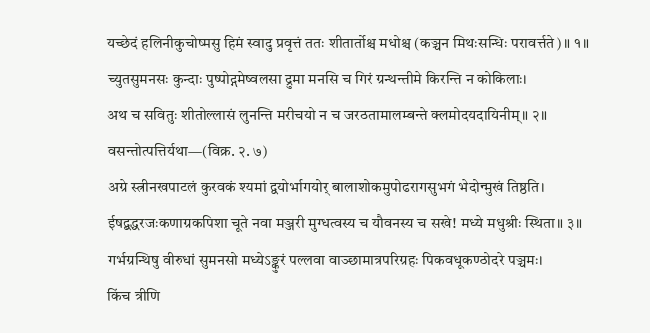यच्छेदं हलिनीकुचोष्मसु हिमं स्वादु प्रवृत्तं ततः शीतार्तोश्च मधोश्च (कञ्चन मिथःसन्धिः परावर्त्तते)॥ १॥
च्युतसुमनसः कुन्दाः पुष्पोद्गमेष्वलसा द्रुमा मनसि च गिरं ग्रन्थन्तीमे किरन्ति न कोकिलाः।
अथ च सवितुः शीतोल्लासं लुनन्ति मरीचयो न च जरठतामालम्बन्ते क्लमोदयदायिनीम्॥ २॥
वसन्तोत्पत्तिर्यथा—(विक्र. २. ७)
अग्रे स्त्रीनखपाटलं कुरवकं श्यमां द्वयोर्भागयोर् बालाशोकमुपोढरागसुभगं भेदोन्मुखं तिष्ठति।
ईषद्बद्धरजःकणाग्रकपिशा चूते नवा मञ्जरी मुग्धत्वस्य च यौवनस्य च सखे! मध्ये मधुश्रीः स्थिता॥ ३॥
गर्भग्रन्थिषु वीरुधां सुमनसो मध्येऽङ्कुरं पल्लवा वाञ्छामात्रपरिग्रहः पिकवधूकण्ठोदरे पञ्चमः।
किंच त्रीणि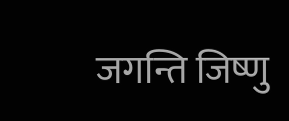जगन्ति जिष्णु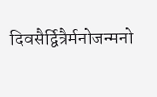दिवसैर्द्वित्रैर्मनोजन्मनो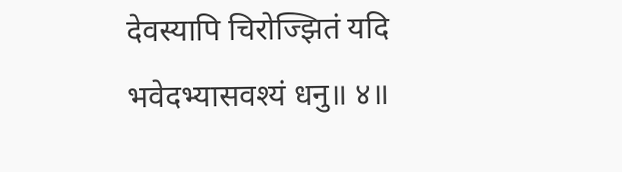देवस्यापि चिरोज्झितं यदि भवेदभ्यासवश्यं धनु॥ ४॥